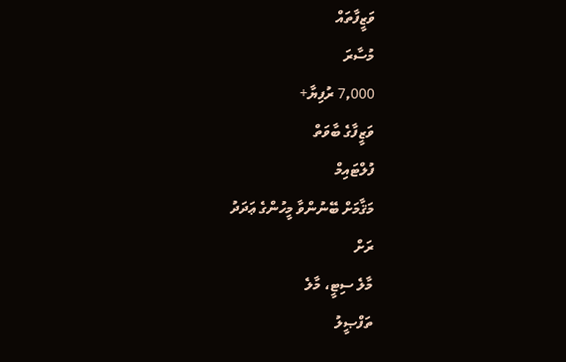ވަޒީފާތައް
މުސާރަ
7,000 ރުފިޔާ+
ވަޒީފާގެ ބާވަތް
ފުލްޓައިމް
މަޤާމަށް ބޭނުންވާ މީހުންގެ ޢަދަދު
ރަށް
މާލެ ސިޓީ، މާލެ
ތަފްޞީލު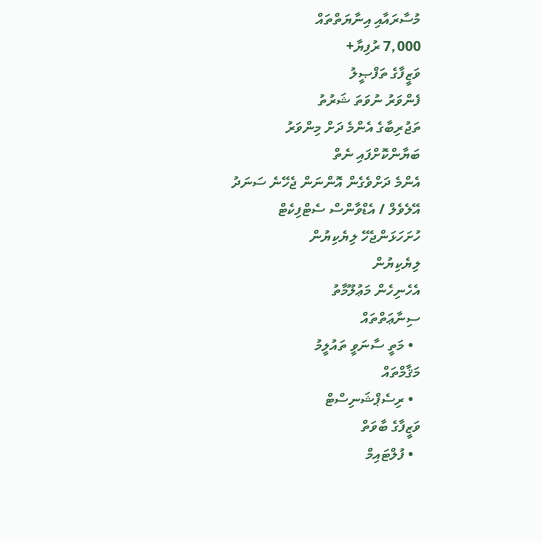މުސާރައާއި އިނާޔަތްތައް
7,000 ރުފިޔާ+
ވަޒީފާގެ ތަފްޞީލު
ފެންވަރު ނުވަތަ ޝަރުތު
ތަޖުރިބާގެ އެންމެ ދަށް މިންވަރު
ބަޔާންކޮށްފައި ނެތް
އެންމެ ދަށްވެގެން އޮންނަން ޖެހޭނެ ސަނަދު
އޭލެވެލް / އެޑްވާންސް ސެޓްފިކެޓް
ހުށަހަޅަންޖެހޭ ލިޔެކިޔުން
ލިޔެކިޔުން
އެހެނިހެން މަޢުލޫމާތު
ސިނާޢަތްތައް
  • މަތީ ސާނަވީ ތައުލީމު
މަޤާމްތައް
  • ރިސެޕްޝަނިސްޓް
ވަޒީފާގެ ބާވަތް
  • ފުލްޓައިމް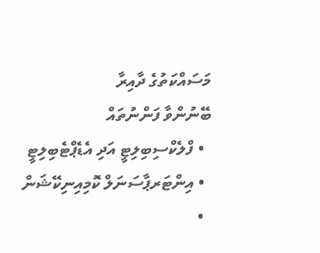މަސައްކަތުގެ ދާއިރާ
ބޭނުންވާ ފަންނުތައް
  • ފްލެކްސިބިލިޓީ އަދި އެޑެޕްޓެބިލިޓީ
  • އިންޓަރޕާސަނަލް ކޮމިއިނިކޭޝަން
  •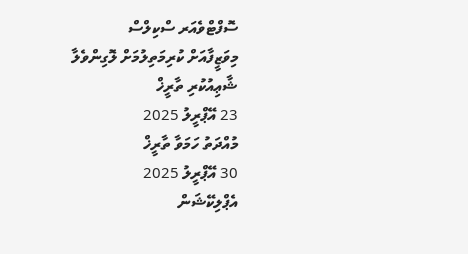ސޮފްޓްވެއަރ ސްކިލްސް
މިވަޒީފާއަށް ކުރިމަތިލުމަށް ލޮގިންވެލާ
ޝާޢިއުކުރި ތާރީޚް
23 އޭޕްރީލު 2025
މުއްދަތު ހަމަވާ ތާރީޚް
30 އޭޕްރީލު 2025
އެޕްލިކޭޝަން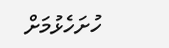ހުށަހެޅުމަށް